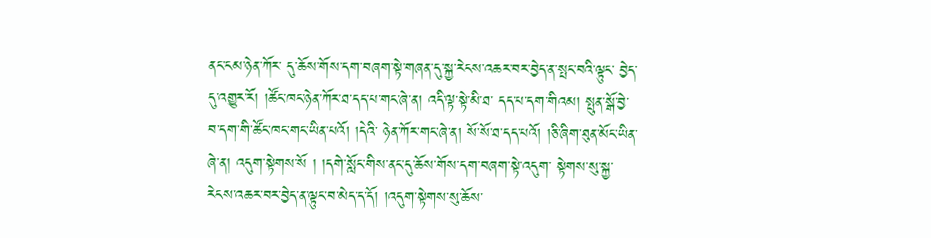ནང་ངམ་ཉེན་ཀོར་ དུ་ཆོས་གོས་དག་བཞག་སྟེ་གཞན་དུ་སྐྱ་རེངས་འཆར་བར་བྱེད་ན་སྤང་བའི་ལྟུང་ བྱེད་དུ་འགྱུར་རོ། །ཚོང་ཁང་ཉེན་ཀོར་ཐ་དད་པ་གང་ཞེ་ན། འདི་ལྟ་སྟེ་མི་ཐ་ དད་པ་དག་གིའམ། སྤུན་སྒོ་བྱེ་བ་དག་གི་ཚོང་ཁང་གང་ཡིན་པའོ། །དེའི་ ཉེན་ཀོར་གང་ཞེ་ན། སོ་སོ་ཐ་དད་པའོ། །ཅི་ཞིག་ཐུན་མོང་ཡིན་ཞེ་ན། འདུག་སྟེགས་སོ ། །དགེ་སློང་གིས་ནང་དུ་ཆོས་གོས་དག་བཞག་སྟེ་འདུག་ སྟེགས་སུ་སྐྱ་རེངས་འཆར་བར་བྱེད་ན་ལྟུང་བ་མེད་ད་དོ། །འདུག་སྟེགས་སུ་ཆོས་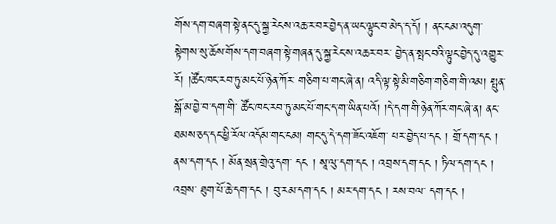གོས་དག་བཞག་སྟེ་ནང་དུ་སྐྱ་རེངས་འཆ་ར་བར་བྱེད་ན་ཡང་ལྟུང་བ་མེད་ད་དོ། ། ནང་ངམ་འདུག་སྟེགས་སུ་ཆོས་གོས་དག་བཞག་སྟེ་གཞན་དུ་སྐྱ་རེང་ས་འཆར་བར་ བྱེད་ན་སྤང་བའི་ལྟུང་བྱེད་དུ་འགྱུར་རོ། །ཚོང་ཁང་རབ་ཏུ་མང་པོ་ཉེན་ཀོར་ གཅིག་པ་གང་ཞེ་ན། འདི་ལྟ་སྟེ་མི་གཅིག་གཅིག་གི་འམ། སྤུན་སྒོ་མ་བྱེ་བ་དག་གི་ ཚོང་ཁང་རབ་ཏུ་མང་པོ་གང་ད་ག་ཡིན་པའོ། །དེ་དག་གི་ཉེན་ཀོར་གང་ཞེ་ན། ནང་ཐམས་ཅད་དང་ཕྱི་རོལ་འདོམ་གང་ངམ། གང་དུ་དེ་དག་ཟོང་འཇོག་ པར་བྱེད་པ་དང ། གྲོ་དག་དང ། ནས་དག་དང ། མོན་སྲན་གྲེའུ་དག་ དང ། སཱ་ལུ་དག་དང ། འབྲས་དག་དང ། ཏིལ་དག་དང ། འབྲས་ ཐུག་པོ་ཆེ་དག་དང ། བུ་རམ་དག་དང ། མར་དག་དང ། རས་བལ་ དག་དང །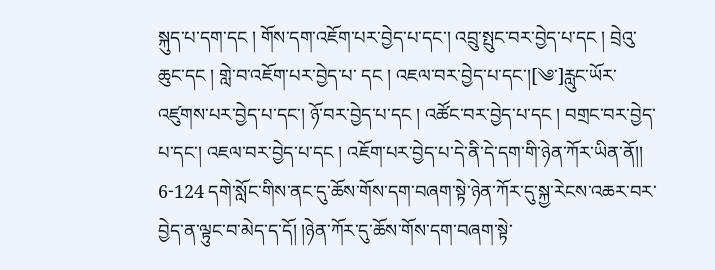སྐུད་པ་དག་དང ། གོས་དག་འཇོག་པར་བྱེད་པ་དང་། འབྲུ་སྤུང་བར་བྱེད་པ་དང ། བྲེའུ་ཆུང་དང ། གླེ་བ་འཇོག་པར་བྱེད་པ་ དང ། འཇལ་བར་བྱེད་པ་དང་།[༄་]རླུང་ཡོར་འཛུགས་པར་བྱེད་པ་དང་། ཉོ་བར་བྱེད་པ་དང ། འཚོང་བར་བྱེད་པ་དང ། བགྲང་བར་བྱེད་པ་དང་། འཇལ་བར་བྱེད་པ་དང ། འཇོག་པར་བྱེད་པ་དེ་ནི་དེ་དག་གི་ཉེན་ཀོར་ཡིན་ནོ།། 6-124 དགེ་སློང་གིས་ནང་དུ་ཆོས་གོས་དག་བཞག་སྟེ་ཉེན་ཀོར་དུ་སྐྱ་རེངས་འཆར་བར་ བྱེད་ན་ལྟུང་བ་མེད་ད་དོ། །ཉེན་ཀོར་དུ་ཆོས་གོས་དག་བཞག་སྟེ་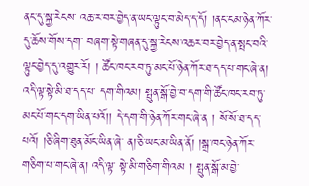ནང་དུ་སྐྱ་རེངས་ འཆ་ར་བར་བྱེད་ན་ཡང་ལྟུང་བ་མེད་ད་དོ། །ནང་ངམ་ཉེན་ཀོར་དུ་ཆོས་གོས་དག་ བཞག་སྟེ་གཞན་དུ་སྐྱ་རེངས་འཆར་བར་བྱེད་ན་སྤང་བའི་ལྟུང་བྱེད་དུ་འགྱུར་རོ། ། ཚོང་ཁང་རབ་ཏུ་མང་པོ་ཉེན་ཀོར་ཐ་དད་པ་གང་ཞེ་ན། འདི་ལྟ་སྟེ་མི་ཐ་དད་པ་ དག་གིའམ། སྤུན་སྒོ་བྱེ་བ་དག་གི་ཚོང་ཁང་རབ་ཏུ་མང་པོ་གང་དག་ཡིན་པའོ།། དེ་དག་གི་ཉེན་ཀོར་གང་ཞེ་ན ། སོ་སོ་ཐ་དད་པའོ། །ཅི་ཞིག་ཐུན་མོང་ཡིན་ཞེ་ ན།་ཅི་ཡང་མ་ཡིན་ནོ། །སྒྲ་ཁང་ཉེན་ཀོར་གཅིག་པ་གང་ཞེ་ན། འདི་ལྟ་ སྟེ་མི་གཅིག་གིའམ ། སྤུན་སྒོ་མ་བྱེ་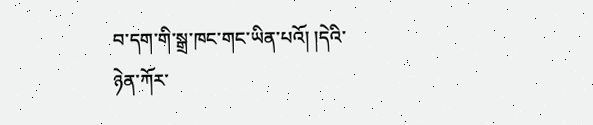བ་དག་གི་སྒྲ་ཁང་གང་ཡིན་པའོ། །དེའི་ ཉེན་ཀོར་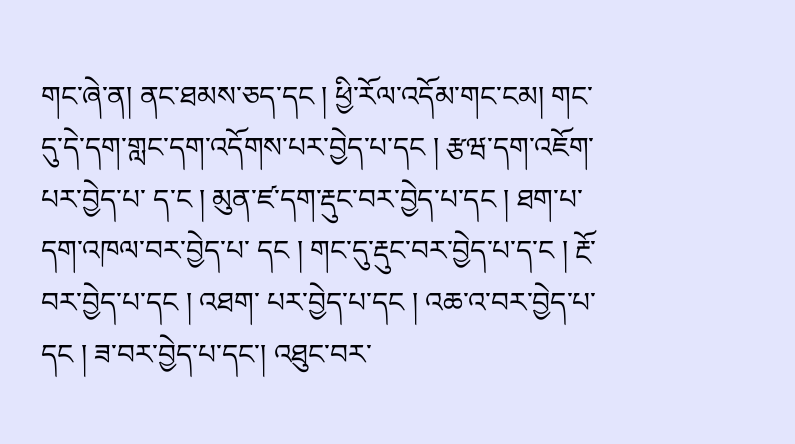གང་ཞེ་ན། ནང་ཐམས་ཅད་དང ། ཕྱི་རོལ་འདོམ་གང་ངམ། གང་དུ་དེ་དག་གླང་དག་འདོགས་པར་བྱེད་པ་དང ། རྩཝ་དག་འཇོག་པར་བྱེད་པ་ ད་ང ། མུན་ཛ་དག་རྡུང་བར་བྱེད་པ་དང ། ཐག་པ་དག་འཁལ་བར་བྱེད་པ་ དང ། གང་དུ་རྡུང་བར་བྱེད་པ་ད་ང ། རྔོ་བར་བྱེད་པ་དང ། འཐག་ པར་བྱེད་པ་དང ། འཆ་འ་བར་བྱེད་པ་དང ། ཟ་བར་བྱེད་པ་དང་། འཐུང་བར་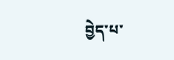བྱེད་པ་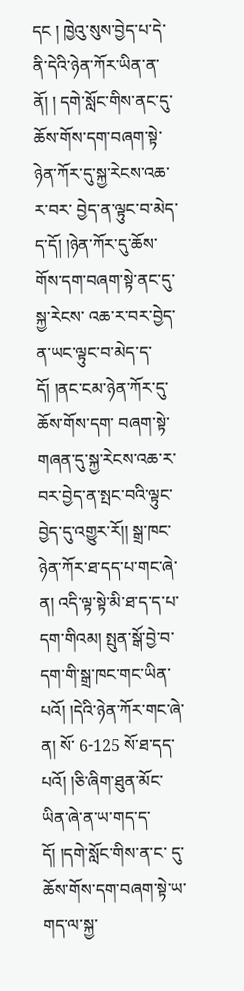དང ། ཁྱེའུ་སུས་བྱེད་པ་དེ་ནི་དེའི་ཉེན་ཀོར་ཡིན་ན་ནོ། ། དགེ་སློང་གིས་ནང་དུ་ཆོས་གོས་དག་བཞག་སྟེ་ཉེན་ཀོར་དུ་སྐྱ་རེངས་འཆ་ར་བར་ བྱེད་ན་ལྟུང་བ་མེད་ད་དོ། །ཉེན་ཀོར་དུ་ཆོས་གོས་དག་བཞག་སྟེ་ནང་དུ་སྐྱ་རེངས་ འཆ་ར་བར་བྱེད་ན་ཡང་ལྟུང་བ་མེད་ད་དོ། །ནང་ངམ་ཉེན་ཀོར་དུ་ཆོས་གོས་དག་ བཞག་སྟེ་གཞན་དུ་སྐྱ་རེངས་འཆ་ར་བར་བྱེད་ན་སྤང་བའི་ལྟུང་བྱེད་དུ་འགྱུར་རོ།། སྒྲ་ཁང་ཉེན་ཀོར་ཐ་དད་པ་གང་ཞེ་ན། འདི་ལྟ་སྟེ་མི་ཐ་ད་ད་པ་དག་གིའམ། སྤུན་སྒོ་བྱེ་བ་དག་གི་སྒྲ་ཁང་གང་ཡིན་པའོ། །དེའི་ཉེན་ཀོར་གང་ཞེ་ན། སོ་ 6-125 སོ་ཐ་དད་པའོ། །ཅི་ཞིག་ཐུན་མོང་ཡིན་ཞེ་ན་ཡ་གད་ད་དོ། །དགེ་སློང་གིས་ན་ང་ དུ་ཆོས་གོས་དག་བཞག་སྟེ་ཡ་གད་ལ་སྐྱ་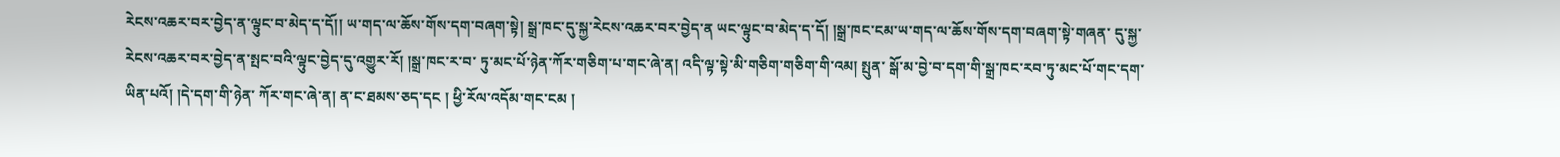རེངས་འཆར་བར་བྱེད་ན་ལྟུང་བ་མེད་ད་དོ།། ཡ་གད་ལ་ཆོས་གོས་དག་བཞག་སྟེ། སྒྲ་ཁང་དུ་སྐྱ་རེངས་འཆར་བར་བྱེད་ན ཡང་ལྟུང་བ་མེད་ད་དོ། །སྒྲ་ཁང་ངམ་ཡ་གད་ལ་ཆོས་གོས་དག་བཞག་སྟེ་གཞན་ དུ་སྐྱ་རེངས་འཆར་བར་བྱེད་ན་སྤང་བའི་ལྟུང་བྱེད་དུ་འགྱུར་རོ། །སྒྲ་ཁང་ར་བ་ ཏུ་མང་པོ་ཉེན་ཀོར་གཅིག་པ་གང་ཞེ་ན། འདི་ལྟ་སྟེ་མི་གཅིག་གཅིག་གི་འམ། སྤུན་ སྒོ་མ་བྱེ་བ་དག་གི་སྒྲ་ཁང་རབ་ཏུ་མང་པོ་གང་དག་ཡིན་པའོ། །དེ་དག་གི་ཉེན་ ཀོར་གང་ཞེ་ན། ན་ང་ཐམས་ཅད་དང ། ཕྱི་རོལ་འདོམ་གང་ངམ །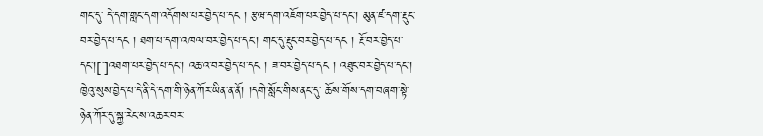གང་དུ་ དེ་དག་གླང་དག་འདོགས་པར་བྱེད་པ་དང ། རྩཝ་དག་འཇོག་པར་བྱེད་པ་དང་། མུན་ཛ་དག་རྡུང་བར་བྱེད་པ་དང ། ཐག་པ་དག་འཁལ་བར་བྱེད་པ་དང་། གང་དུ་རྡུང་བར་བྱེད་པ་དང ། རྔོ་བར་བྱེད་པ་དང་།[་]འཐག་པར་བྱེད་པ་དང་། འཆ་འ་བར་བྱེད་པ་དང ། ཟ་བར་བྱེད་པ་དང ། འཐུང་བར་བྱེད་པ་དང་། ཁྱེའུ་སུས་བྱེད་པ་དེ་ནི་དེ་དག་གི་ཉེན་ཀོར་ཡིན་ན་ནོ། །དགེ་སློང་གིས་ནང་དུ་ ཆོས་གོས་དག་བཞག་སྟེ་ཉེན་ཀོར་དུ་སྐྱ་རེང་ས་འཆར་བར་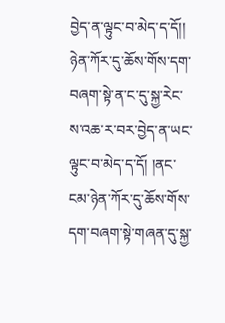བྱེད་ན་ལྟུང་བ་མེད་ད་དོ།། ཉེན་ཀོར་དུ་ཆོས་གོས་དག་བཞག་སྟེ་ན་ང་དུ་སྐྱ་རེང་ས་འཆ་ར་བར་བྱེད་ན་ཡང་ ལྟུང་བ་མེད་ད་དོ། །ནང་ངམ་ཉེན་ཀོར་དུ་ཆོས་གོས་དག་བཞག་སྟེ་གཞན་དུ་སྐྱ་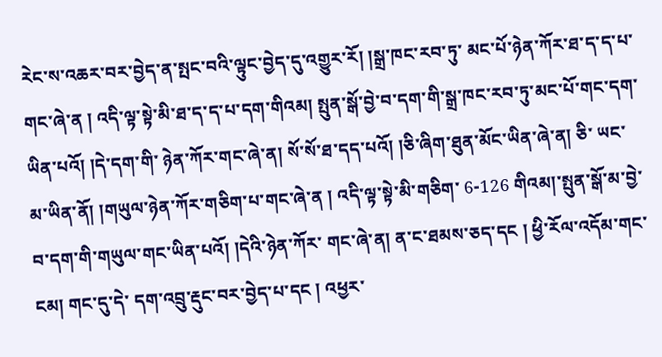རེང་ས་འཆར་བར་བྱེད་ན་སྤང་བའི་ལྟུང་བྱེད་དུ་འགྱུར་རོ། །སྒྲ་ཁང་རབ་ཏུ་ མང་པོ་ཉེན་ཀོར་ཐ་ད་ད་པ་གང་ཞེ་ན ། འདི་ལྟ་སྟེ་མི་ཐ་ད་ད་པ་དག་གིའམ། སྤུན་སྒོ་བྱེ་བ་དག་གི་སྒྲ་ཁང་རབ་ཏུ་མང་པོ་གང་དག་ཡིན་པའོ། །དེ་དག་གི་ ཉེན་ཀོར་གང་ཞེ་ན། སོ་སོ་ཐ་དད་པའོ། །ཅི་ཞིག་ཐུན་མོང་ཡིན་ཞེ་ན། ཅི་ ཡང་མ་ཡིན་ནོ། །གཡུལ་ཉེན་ཀོར་གཅིག་པ་གང་ཞེ་ན ། འདི་ལྟ་སྟེ་མི་གཅིག་ 6-126 གིའམ།་སྤུན་སྒོ་མ་བྱེ་བ་དག་གི་གཡུལ་གང་ཡིན་པའོ། །དེའི་ཉེན་ཀོར་ གང་ཞེ་ན། ན་ང་ཐམས་ཅད་དང ། ཕྱི་རོལ་འདོམ་གང་ངམ། གང་དུ་དེ་ དག་འབྲུ་རྡུང་བར་བྱེད་པ་དང ། འཕྱར་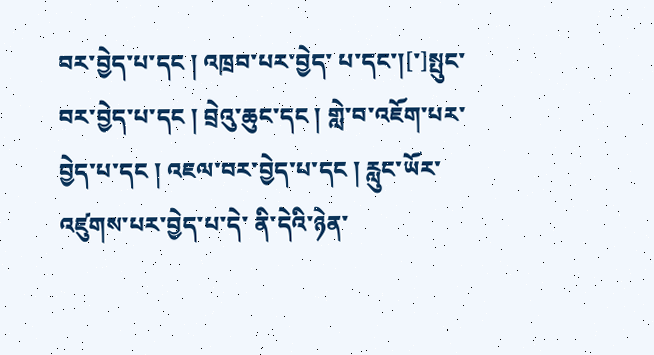བར་བྱེད་པ་དང ། འཁྲབ་པར་བྱེད་ པ་དང་།[་]སྤུང་བར་བྱེད་པ་དང ། བྲེའུ་ཆུང་དང ། གླེ་བ་འཇོག་པར་ བྱེད་པ་དང ། འཇལ་བར་བྱེད་པ་དང ། རླུང་ཡོར་འཛུགས་པར་བྱེད་པ་དེ་ ནི་དེའི་ཉེན་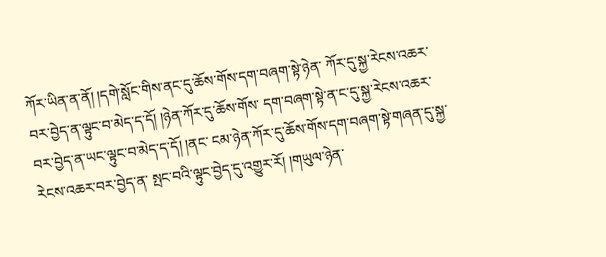ཀོར་ཡིན་ན་ནོ། །དགེ་སློང་གིས་ནང་དུ་ཆོས་གོས་དག་བཞག་སྟེ་ཉེན་ ཀོར་དུ་སྐྱ་རེངས་འཆར་བར་བྱེད་ན་ལྟུང་བ་མེད་ད་དོ། །ཉེན་ཀོར་དུ་ཆོས་གོས་ དག་བཞག་སྟེ་ན་ང་དུ་སྐྱ་རེངས་འཆར་བར་བྱེད་ན་ཡང་ལྟུང་བ་མེད་ད་དོ། །ནང་ ངམ་ཉེན་ཀོར་དུ་ཆོས་གོས་དག་བཞག་སྟེ་གཞན་དུ་སྐྱ་རེངས་འཆར་བར་བྱེད་ན་ སྤང་བའི་ལྟུང་བྱེད་དུ་འགྱུར་རོ། །གཡུལ་ཉེན་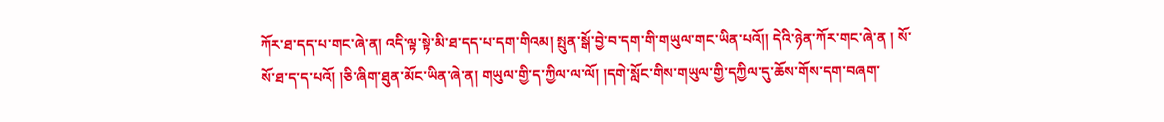ཀོར་ཐ་དད་པ་གང་ཞེ་ན། འདི་ལྟ་སྟེ་མི་ཐ་དད་པ་དག་གིའམ། སྤུན་སྒོ་བྱེ་བ་དག་གི་གཡུལ་གང་ཡིན་པའོ།། དེའི་ཉེན་ཀོར་གང་ཞེ་ན ། སོ་སོ་ཐ་ད་ད་པའོ། །ཅི་ཞིག་ཐུན་མོང་ཡིན་ཞེ་ན། གཡུལ་གྱི་ད་ཀྱིལ་ལ་ལོ། །དགེ་སློང་གིས་གཡུལ་གྱི་དཀྱིལ་དུ་ཆོས་གོས་དག་བཞག་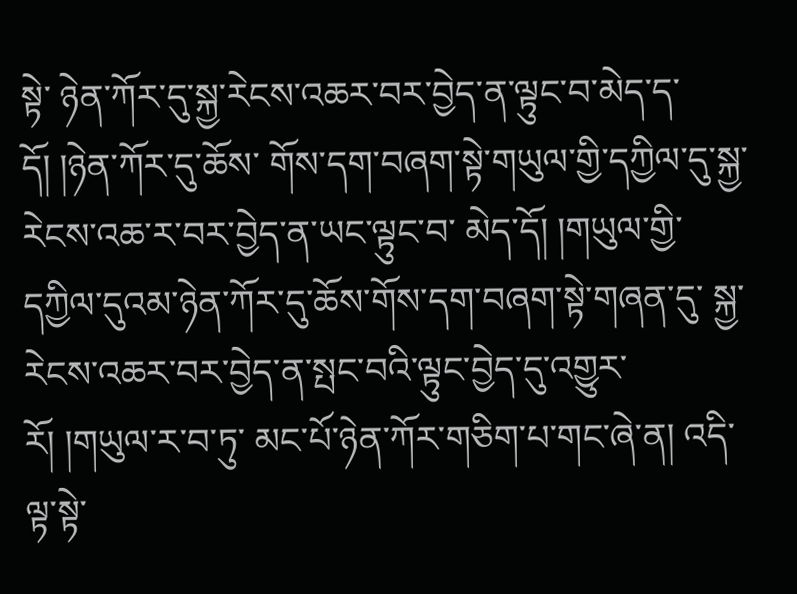སྟེ་ ཉེན་ཀོར་དུ་སྐྱ་རེངས་འཆར་བར་བྱེད་ན་ལྟུང་བ་མེད་ད་དོ། །ཉེན་ཀོར་དུ་ཆོས་ གོས་དག་བཞག་སྟེ་གཡུལ་གྱི་དཀྱིལ་དུ་སྐྱ་རེངས་འཆ་ར་བར་བྱེད་ན་ཡང་ལྟུང་བ་ མེད་དོ། །གཡུལ་གྱི་དཀྱིལ་དུའམ་ཉེན་ཀོར་དུ་ཆོས་གོས་དག་བཞག་སྟེ་གཞན་དུ་ སྐྱ་རེངས་འཆར་བར་བྱེད་ན་སྤང་བའི་ལྟུང་བྱེད་དུ་འགྱུར་རོ། །གཡུལ་ར་བ་ཏུ་ མང་པོ་ཉེན་ཀོར་གཅིག་པ་གང་ཞེ་ན། འདི་ལྟ་སྟེ་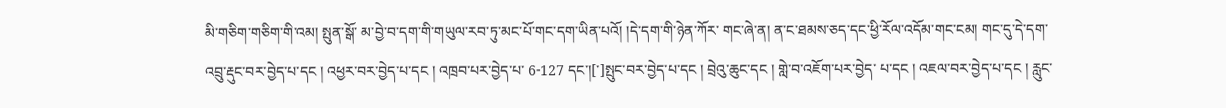མི་གཅིག་གཅིག་གི་འམ། སྤུན་སྒོ་ མ་བྱེ་བ་དག་གི་གཡུལ་རབ་ཏུ་མང་པོ་གང་དག་ཡིན་པའོ། །དེ་དག་གི་ཉེན་ཀོར་ གང་ཞེ་ན། ན་ང་ཐམས་ཅད་དང་ཕྱི་རོལ་འདོམ་གང་ངམ། གང་དུ་དེ་དག་ འབྲུ་རྡུང་བར་བྱེད་པ་དང ། འཕྱར་བར་བྱེད་པ་དང ། འཁྲབ་པར་བྱེད་པ་ 6-127 དང་།[་]སྤུང་བར་བྱེད་པ་དང ། བྲེའུ་ཆུང་དང ། གླེ་བ་འཇོག་པར་བྱེད་ པ་དང ། འཇལ་བར་བྱེད་པ་དང ། རླུང་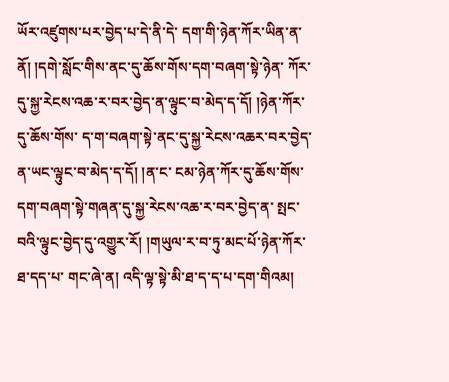ཡོར་འཛུགས་པར་བྱེད་པ་དེ་ནི་དེ་ དག་གི་ཉེན་ཀོར་ཡིན་ན་ནོ། །དགེ་སློང་གིས་ནང་དུ་ཆོས་གོས་དག་བཞག་སྟེ་ཉེན་ ཀོར་དུ་སྐྱ་རེངས་འཆ་ར་བར་བྱེད་ན་ལྟུང་བ་མེད་ད་དོ། །ཉེན་ཀོར་དུ་ཆོས་གོས་ ད་ག་བཞག་སྟེ་ནང་དུ་སྐྱ་རེངས་འཆར་བར་བྱེད་ན་ཡང་ལྟུང་བ་མེད་ད་དོ། །ན་ང་ ངམ་ཉེན་ཀོར་དུ་ཆོས་གོས་དག་བཞག་སྟེ་གཞན་དུ་སྐྱ་རེངས་འཆ་ར་བར་བྱེད་ན་ སྤང་བའི་ལྟུང་བྱེད་དུ་འགྱུར་རོ། །གཡུལ་ར་བ་ཏུ་མང་པོ་ཉེན་ཀོར་ཐ་དད་པ་ གང་ཞེ་ན། འདི་ལྟ་སྟེ་མི་ཐ་ད་ད་པ་དག་གིའམ།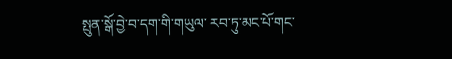སྤུན་སྒོ་བྱེ་བ་དག་གི་གཡུལ་ རབ་ཏུ་མང་པོ་གང་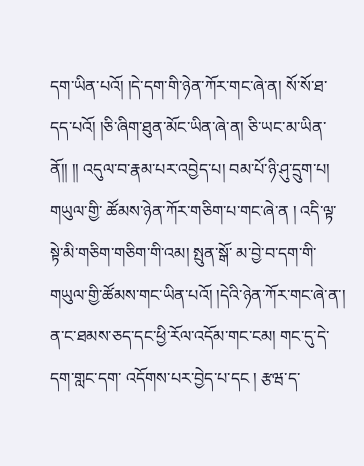དག་ཡིན་པའོ། །དེ་དག་གི་ཉེན་ཀོར་གང་ཞེ་ན། སོ་སོ་ཐ་ དད་པའོ། །ཅི་ཞིག་ཐུན་མོང་ཡིན་ཞེ་ན། ཅི་ཡང་མ་ཡིན་ནོ།། །། འདུལ་བ་རྣམ་པར་འབྱེད་པ། བམ་པོ་ཉི་ཤུ་དྲུག་པ། གཡུལ་གྱི་ ཚོམས་ཉེན་ཀོར་གཅིག་པ་གང་ཞེ་ན ། འདི་ལྟ་སྟེ་མི་གཅིག་གཅིག་གི་འམ། སྤུན་སྒོ་ མ་བྱེ་བ་དག་གི་གཡུལ་གྱི་ཚོམས་གང་ཡིན་པའོ། །དེའི་ཉེན་ཀོར་གང་ཞེ་ན་། ན་ང་ཐམས་ཅད་དང་ཕྱི་རོལ་འདོམ་གང་ངམ། གང་དུ་དེ་དག་གླང་དག་ འདོགས་པར་བྱེད་པ་དང ། རྩཝ་ད་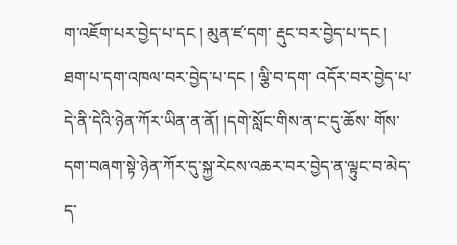ག་འཇོག་པར་བྱེད་པ་དང ། མུན་ཛ་དག་ རྡུང་བར་བྱེད་པ་དང ། ཐག་པ་དག་འཁལ་བར་བྱེད་པ་དང ། ལྕི་བ་དག་ འདོར་བར་བྱེད་པ་དེ་ནི་དེའི་ཉེན་ཀོར་ཡིན་ན་ནོ། །དགེ་སློང་གིས་ན་ང་དུ་ཆོས་ གོས་དག་བཞག་སྟེ་ཉེན་ཀོར་དུ་སྐྱ་རེངས་འཆར་བར་བྱེད་ན་ལྟུང་བ་མེད་ད་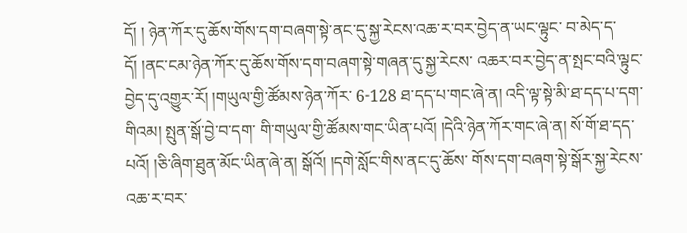དོ། ། ཉེན་ཀོར་དུ་ཆོས་གོས་དག་བཞག་སྟེ་ནང་དུ་སྐྱ་རེངས་འཆ་ར་བར་བྱེད་ན་ཡང་ལྟུང་ བ་མེད་ད་དོ། །ནང་ངམ་ཉེན་ཀོར་དུ་ཆོས་གོས་དག་བཞག་སྟེ་གཞན་དུ་སྐྱ་རེངས་ འཆར་བར་བྱེད་ན་སྤང་བའི་ལྟུང་བྱེད་དུ་འགྱུར་རོ། །གཡུལ་གྱི་ཚོམས་ཉེན་ཀོར་ 6-128 ཐ་དད་པ་གང་ཞེ་ན། འདི་ལྟ་སྟེ་མི་ཐ་དད་པ་དག་གིའམ། སྤུན་སྒོ་བྱེ་བ་དག་ གི་གཡུལ་གྱི་ཚོམས་གང་ཡིན་པའོ། །དེའི་ཉེན་ཀོར་གང་ཞེ་ན། སོ་གོ་ཐ་དད་ པའོ། །ཅི་ཞིག་ཐུན་མོང་ཡིན་ཞེ་ན། སྒོའོ། །དགེ་སློང་གིས་ནང་དུ་ཆོས་ གོས་དག་བཞག་སྟེ་སྒོར་སྐྱ་རེངས་འཆ་ར་བར་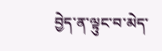བྱེད་ན་ལྟུང་བ་མེད་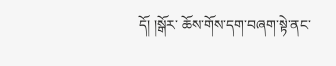དོ། །སྒོར་ ཆོས་གོས་དག་བཞག་སྟེ་ནང་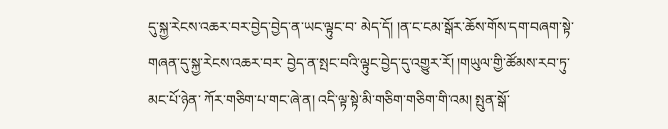དུ་སྐྱ་རེངས་འཆར་བར་བྱེད་བྱེད་ན་ཡང་ལྟུང་བ་ མེད་དོ། །ན་ང་ངམ་སྒོར་ཆོས་གོས་དག་བཞག་སྟེ་གཞན་དུ་སྐྱ་རེངས་འཆར་བར་ བྱེད་ན་སྤང་བའི་ལྟུང་བྱེད་དུ་འགྱུར་རོ། །གཡུལ་གྱི་ཚོམས་རབ་ཏུ་མང་པོ་ཉེན་ ཀོར་གཅིག་པ་གང་ཞེ་ན། འདི་ལྟ་སྟེ་མི་གཅིག་གཅིག་གི་འམ། སྤུན་སྒོ་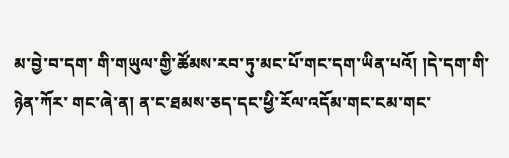མ་བྱེ་བ་དག་ གི་གཡུལ་གྱི་ཚོམས་རབ་ཏུ་མང་པོ་གང་དག་ཡིན་པའོ། །དེ་དག་གི་ཉེན་ཀོར་ གང་ཞེ་ན། ན་ང་ཐམས་ཅད་དང་ཕྱི་རོལ་འདོམ་གང་ངམ་གང་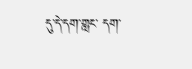དུ་དེ་དག་གླང་ དག་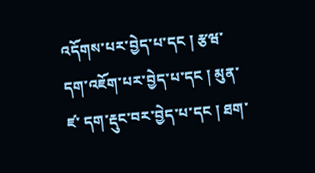འདོགས་པར་བྱེད་པ་དང ། རྩཝ་དག་འཇོག་པར་བྱེད་པ་དང ། མུན་ཛ་ དག་རྡུང་བར་བྱེད་པ་དང ། ཐག་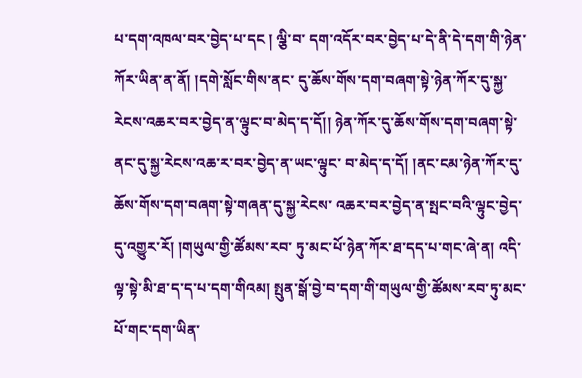པ་དག་འཁལ་བར་བྱེད་པ་དང ། ལྕི་བ་ དག་འདོར་བར་བྱེད་པ་དེ་ནི་དེ་དག་གི་ཉེན་ཀོར་ཡིན་ན་ནོ། །དགེ་སློང་གིས་ནང་ དུ་ཆོས་གོས་དག་བཞག་སྟེ་ཉེན་ཀོར་དུ་སྐྱ་རེངས་འཆར་བར་བྱེད་ན་ལྟུང་བ་མེད་ད་དོ།། ཉེན་ཀོར་དུ་ཆོས་གོས་དག་བཞག་སྟེ་ནང་དུ་སྐྱ་རེངས་འཆ་ར་བར་བྱེད་ན་ཡང་ལྟུང་ བ་མེད་ད་དོ། །ནང་ངམ་ཉེན་ཀོར་དུ་ཆོས་གོས་དག་བཞག་སྟེ་གཞན་དུ་སྐྱ་རེངས་ འཆར་བར་བྱེད་ན་སྤང་བའི་ལྟུང་བྱེད་དུ་འགྱུར་རོ། །གཡུལ་གྱི་ཚོམས་རབ་ ཏུ་མང་པོ་ཉེན་ཀོར་ཐ་དད་པ་གང་ཞེ་ན། འདི་ལྟ་སྟེ་མི་ཐ་ད་ད་པ་དག་གིའམ། སྤུན་སྒོ་བྱེ་བ་དག་གི་གཡུལ་གྱི་ཚོམས་རབ་ཏུ་མང་པོ་གང་དག་ཡིན་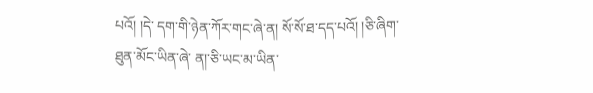པའོ། །དེ་ དག་གི་ཉེན་ཀོར་གང་ཞེ་ན། སོ་སོ་ཐ་དད་པའོ། །ཅི་ཞིག་ཐུན་མོང་ཡིན་ཞེ་ ན།་ཅི་ཡང་མ་ཡིན་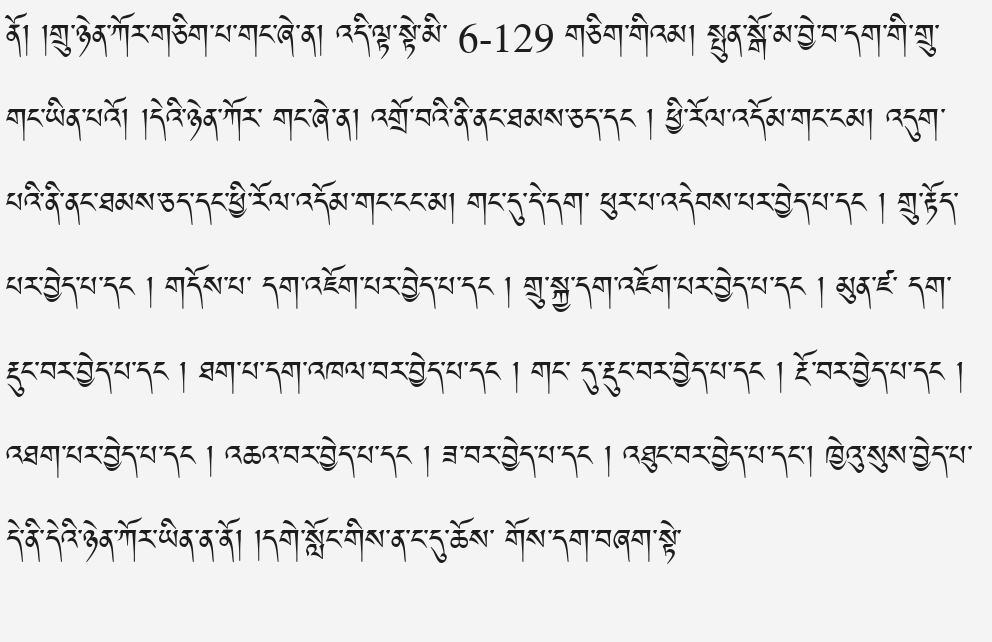ནོ། །གྲུ་ཉེན་ཀོར་གཅིག་པ་གང་ཞེ་ན། འདི་ལྟ་སྟེ་མི་ 6-129 གཅིག་གིའམ། སྤུན་སྒོ་མ་བྱེ་བ་དག་གི་གྲུ་གང་ཡིན་པའོ། །དེའི་ཉེན་ཀོར་ གང་ཞེ་ན། འགྲོ་བའི་ནི་ནང་ཐམས་ཅད་དང ། ཕྱི་རོལ་འདོམ་གང་ངམ། འདུག་པའི་ནི་ནང་ཐམས་ཅད་དང་ཕྱི་རོལ་འདོམ་གང་ངང་མ། གང་དུ་དེ་དག་ ཕུར་པ་འདེབས་པར་བྱེད་པ་དང ། གྲུ་རྟོད་པར་བྱེད་པ་དང ། གདོས་པ་ དག་འཇོག་པར་བྱེད་པ་དང ། གྲུ་སྐྱ་དག་འཇོག་པར་བྱེད་པ་དང ། མུན་ཛ་ དག་རྡུང་བར་བྱེད་པ་དང ། ཐག་པ་དག་འཁལ་བར་བྱེད་པ་དང ། གང་ དུ་རྡུང་བར་བྱེད་པ་དང ། རྔོ་བར་བྱེད་པ་དང ། འཐག་པར་བྱེད་པ་དང ། འཆའ་བར་བྱེད་པ་དང ། ཟ་བར་བྱེད་པ་དང ། འཐུང་བར་བྱེད་པ་དང་། ཁྱེའུ་སུས་བྱེད་པ་དེ་ནི་དེའི་ཉེན་ཀོར་ཡིན་ན་ནོ། །དགེ་སློང་གིས་ན་ང་དུ་ཆོས་ གོས་དག་བཞག་སྟེ་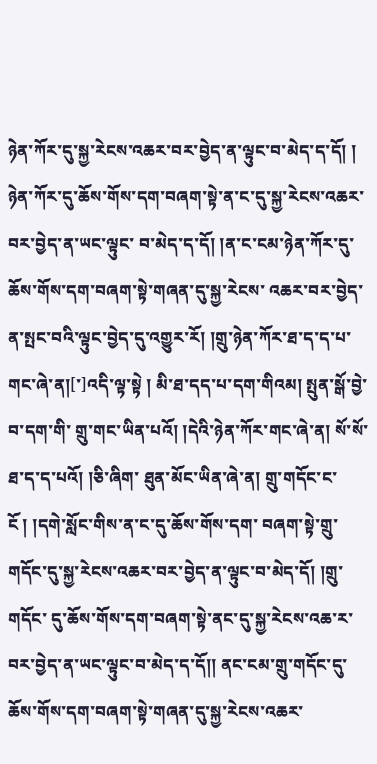ཉེན་ཀོར་དུ་སྐྱ་རེངས་འཆར་བར་བྱེད་ན་ལྟུང་བ་མེད་ད་དོ། ། ཉེན་ཀོར་དུ་ཆོས་གོས་དག་བཞག་སྟེ་ན་ང་དུ་སྐྱ་རེངས་འཆར་བར་བྱེད་ན་ཡང་ལྟུང་ བ་མེད་ད་དོ། །ན་ང་ངམ་ཉེན་ཀོར་དུ་ཆོས་གོས་དག་བཞག་སྟེ་གཞན་དུ་སྐྱ་རེངས་ འཆར་བར་བྱེད་ན་སྤང་བའི་ལྟུང་བྱེད་དུ་འགྱུར་རོ། །གྲུ་ཉེན་ཀོར་ཐ་ད་ད་པ་ གང་ཞེ་ན།[་]འདི་ལྟ་སྟེ ། མི་ཐ་དད་པ་དག་གིའམ། སྤུན་སྒོ་བྱེ་བ་དག་གི་ གྲུ་གང་ཡིན་པའོ། །དེའི་ཉེན་ཀོར་གང་ཞེ་ན། སོ་སོ་ཐ་ད་ད་པའོ། །ཅི་ཞིག་ ཐུན་མོང་ཡིན་ཞེ་ན། གྲུ་གདོང་ང་ངོ ། །དགེ་སློང་གིས་ན་ང་དུ་ཆོས་གོས་དག་ བཞག་སྟེ་གྲུ་གདོང་དུ་སྐྱ་རེངས་འཆར་བར་བྱེད་ན་ལྟུང་བ་མེད་དོ། །གྲུ་གདོང་ དུ་ཆོས་གོས་དག་བཞག་སྟེ་ནང་དུ་སྐྱ་རེངས་འཆ་ར་བར་བྱེད་ན་ཡང་ལྟུང་བ་མེད་ད་དོ།། ནང་ངམ་གྲུ་གདོང་དུ་ཆོས་གོས་དག་བཞག་སྟེ་གཞན་དུ་སྐྱ་རེངས་འཆར་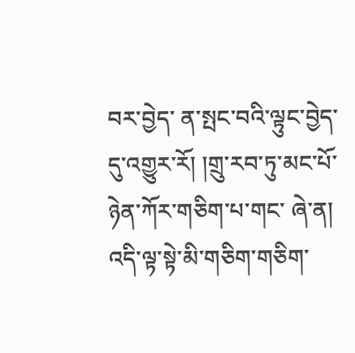བར་བྱེད་ ན་སྤང་བའི་ལྟུང་བྱེད་དུ་འགྱུར་རོ། །གྲུ་རབ་ཏུ་མང་པོ་ཉེན་ཀོར་གཅིག་པ་གང་ ཞེ་ན། འདི་ལྟ་སྟེ་མི་གཅིག་གཅིག་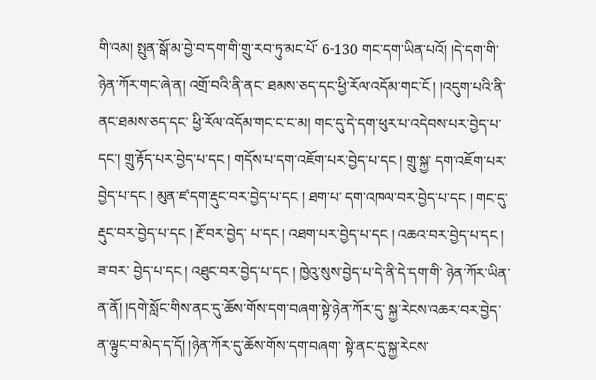གི་འམ། སྤུན་སྒོ་མ་བྱེ་བ་དག་གི་གྲུ་རབ་ཏུ་མང་པོ་ 6-130 གང་དག་ཡིན་པའོ། །དེ་དག་གི་ཉེན་ཀོར་གང་ཞེ་ན། འགྲོ་བའི་ནི་ནང་ ཐམས་ཅད་དང་ཕྱི་རོལ་འདོམ་གང་ངོ ། །འདུག་པའི་ནི་ནང་ཐམས་ཅད་དང་ ཕྱི་རོལ་འདོམ་གང་ང་ང་མ། གང་དུ་དེ་དག་ཕུར་པ་འདེབས་པར་བྱེད་པ་དང་། གྲུ་རྟོད་པར་བྱེད་པ་དང ། གདོས་པ་དག་འཇོག་པར་བྱེད་པ་དང ། གྲུ་སྐྱ་ དག་འཇོག་པར་བྱེད་པ་དང ། མུན་ཛ་དག་རྡུང་བར་བྱེད་པ་དང ། ཐག་པ་ དག་འཁལ་བར་བྱེད་པ་དང ། གང་དུ་རྡུང་བར་བྱེད་པ་དང ། རྔོ་བར་བྱེད་ པ་དང ། འཐག་པར་བྱེད་པ་དང ། འཆའ་བར་བྱེད་པ་དང ། ཟ་བར་ བྱེད་པ་དང ། འཐུང་བར་བྱེད་པ་དང ། ཁྱེའུ་སུས་བྱེད་པ་དེ་ནི་དེ་དག་གི་ ཉེན་ཀོར་ཡིན་ན་ནོ། །དགེ་སློང་གིས་ནང་དུ་ཆོས་གོས་དག་བཞག་སྟེ་ཉེན་ཀོར་དུ་ སྐྱ་རེངས་འཆར་བར་བྱེད་ན་ལྟུང་བ་མེད་ད་དོ། །ཉེན་ཀོར་དུ་ཆོས་གོས་དག་བཞག་ སྟེ་ནང་དུ་སྐྱ་རེངས་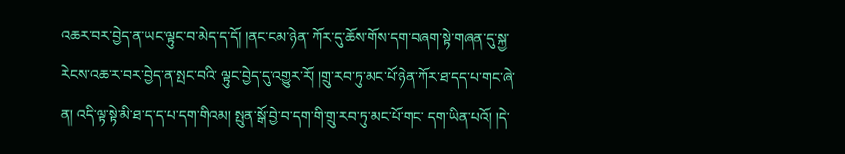འཆར་བར་བྱེད་ན་ཡང་ལྟུང་བ་མེད་ད་དོ། །ནང་ངམ་ཉེན་ ཀོར་དུ་ཆོས་གོས་དག་བཞག་སྟེ་གཞན་དུ་སྐྱ་རེངས་འཆ་ར་བར་བྱེད་ན་སྤང་བའི་ ལྟུང་བྱེད་དུ་འགྱུར་རོ། །གྲུ་རབ་ཏུ་མང་པོ་ཉེན་ཀོར་ཐ་དད་པ་གང་ཞེ་ན། འདི་ལྟ་སྟེ་མི་ཐ་ད་ད་པ་དག་གིའམ། སྤུན་སྒོ་བྱེ་བ་དག་གི་གྲུ་རབ་ཏུ་མང་པོ་གང་ དག་ཡིན་པའོ། །དེ་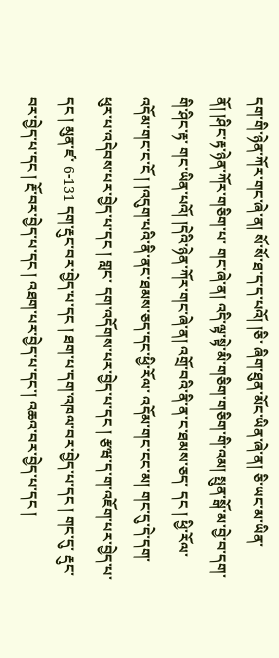དག་གི་ཉེན་ཀོར་གང་ཞེ་ན། སོ་སོ་ཐ་ད་ད་པའོ། །ཅི་ ཞིག་ཐུན་མོང་ཡིན་ཞེ་ན། ཅི་ཡང་མ་ཡིན་ནོ། །ཤིང་རྟ་ཉེན་ཀོར་གཅིག་པ་ གང་ཞེ་ན། འདི་ལྟ་སྟེ་མི་གཅིག་གཅིག་གི་འམ། སྤུན་སྒོ་མ་བྱེ་བ་དག་གི་ཤིང་རྟ་ གང་ཡིན་པའོ། །དེའི་ཉེན་ཀོར་གང་ཞེ་ན། འགྲོ་བའི་ནི་ན་ང་ཐམས་ཅད་ དང ། ཕྱི་རོལ་འདོམ་གང་ང་ངོ ། །འདུག་པའི་ནི་ནང་ཐམས་ཅད་དང་ཕྱི་རོལ་ འདོམ་གང་ངང་མ། གང་དུ་དེ་དག་ཕུར་པ་འདེབས་པར་བྱེད་པ་དང ། གླང་ དག་འདོགས་པར་བྱེད་པ་དང ། རྩཝ་ད་ག་འཇོག་པར་བྱེད་པ་དང ། མུན་ཛ་ 6-131 དག་རྡུང་བར་བྱེད་པ་དང ། ཐག་པ་དག་འཁལ་བར་བྱེད་པ་དང ། གང་དུ་ རྡུང་བར་བྱེད་པ་དང ། རྔོ་བར་བྱེད་པ་དང ། འཐག་པར་བྱེད་པ་དང་། འཆའ་བར་བྱེད་པ་དང །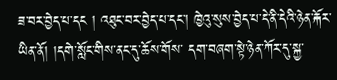ཟ་བར་བྱེད་པ་དང ། འཐུང་བར་བྱེད་པ་དང་། ཁྱེའུ་སུས་བྱེད་པ་དེ་ནི་དེའི་ཉེན་རྐོར་ཡིན་ནོ། །དགེ་སློང་གིས་ནང་དུ་ཆོས་གོས་ དག་བཞག་སྟེ་ཉེན་ཀོར་དུ་སྐྱ་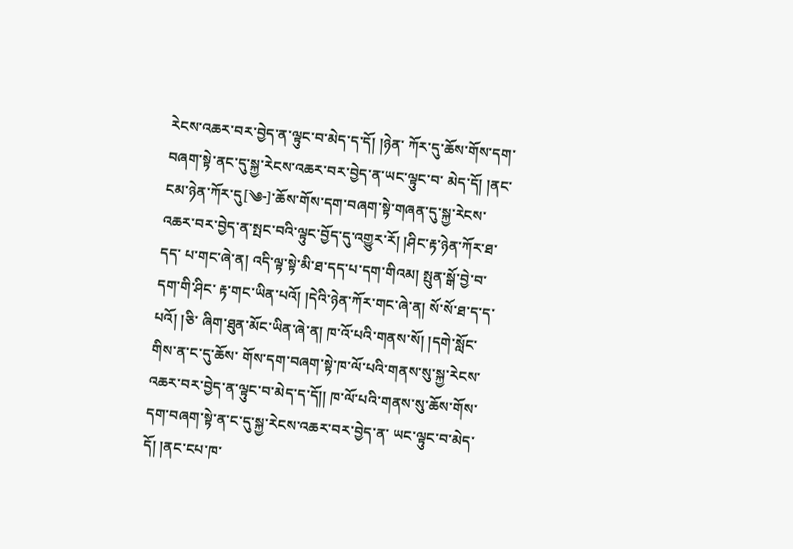རེངས་འཆར་བར་བྱེད་ན་ལྟུང་བ་མེད་ད་དོ། །ཉེན་ ཀོར་དུ་ཆོས་གོས་དག་བཞག་སྟེ་ནང་དུ་སྐྱ་རེངས་འཆར་བར་བྱེད་ན་ཡང་ལྟུང་བ་ མེད་དོ། །ནང་ངམ་ཉེན་ཀོར་དུ[༄-]་ཆོས་གོས་དག་བཞག་སྟེ་གཞན་དུ་སྐྱ་རེངས་ འཆར་བར་བྱེད་ན་སྤང་བའི་ལྟུང་བྱོད་དུ་འགྱུར་རོ། །ཤིང་རྟ་ཉེན་ཀོར་ཐ་དད་ པ་གང་ཞེ་ན། འདི་ལྟ་སྟེ་མི་ཐ་དད་པ་དག་གིའམ། སྤུན་སྒོ་བྱེ་བ་དག་གི་ཤིང་ རྟ་གང་ཡིན་པའོ། །དེའི་ཉེན་ཀོར་གང་ཞེ་ན། སོ་སོ་ཐ་ད་ད་པའོ། །ཅི་ ཞིག་ཐུན་མོང་ཡིན་ཞེ་ན། ཁ་འོ་པའི་གནས་སོ། །དགེ་སློང་གིས་ན་ང་དུ་ཆོས་ གོས་དག་བཞག་སྟེ་ཁ་ལོ་པའི་གནས་སུ་སྐྱ་རེངས་འཆར་བར་བྱེད་ན་ལྟུང་བ་མེད་ད་དོ།། ཁ་ལོ་པའི་གནས་སུ་ཆོས་གོས་དག་བཞག་སྟེ་ན་ང་དུ་སྐྱ་རེངས་འཆར་བར་བྱེད་ན་ ཡང་ལྟུང་བ་མེད་དོ། །ནང་ངཔ་ཁ་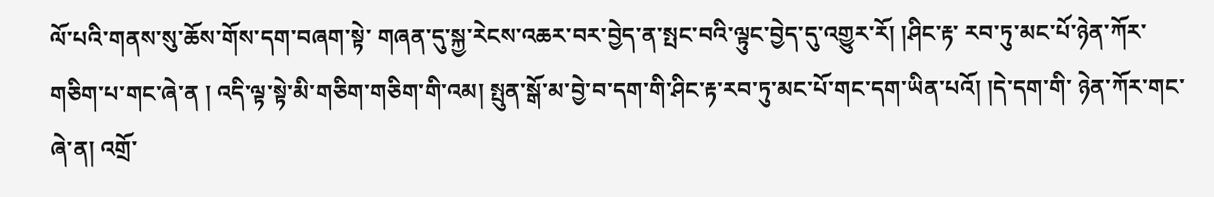ལོ་པའི་གནས་སུ་ཆོས་གོས་དག་བཞག་སྟེ་ གཞན་དུ་སྐྱ་རེངས་འཆར་བར་བྱེད་ན་སྤང་བའི་ལྟུང་བྱེད་དུ་འགྱུར་རོ། །ཤིང་རྟ་ རབ་ཏུ་མང་པོ་ཉེན་ཀོར་གཅིག་པ་གང་ཞེ་ན ། འདི་ལྟ་སྟེ་མི་གཅིག་གཅིག་གི་འམ། སྤུན་སྒོ་མ་བྱེ་བ་དག་གི་ཤིང་རྟ་རབ་ཏུ་མང་པོ་གང་དག་ཡིན་པའོ། །དེ་དག་གི་ ཉེན་ཀོར་གང་ཞེ་ན། འགྲོ་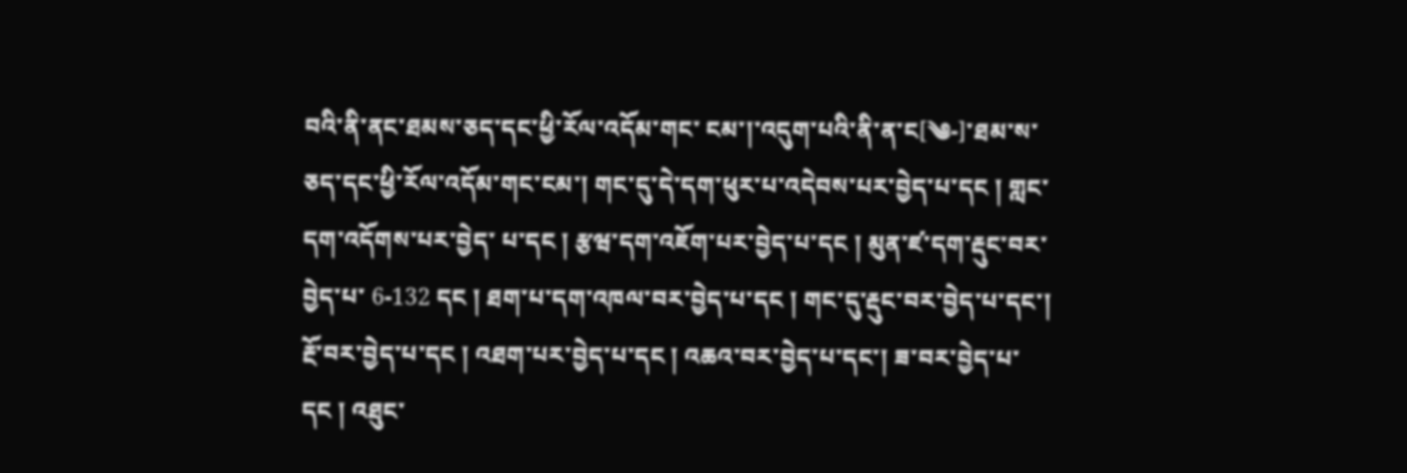བའི་ནི་ནང་ཐམས་ཅད་དང་ཕྱི་རོལ་འདོམ་གང་ ངམ་།་འདུག་པའི་ནི་ན་ང[༄-]་ཐམ་ས་ཅད་དང་ཕྱི་རོལ་འདོམ་གང་ངམ་། གང་དུ་དེ་དག་ཕུར་པ་འདེབས་པར་བྱེད་པ་དང ། གླང་དག་འདོགས་པར་བྱེད་ པ་དང ། རྩཝ་དག་འཇོག་པར་བྱེད་པ་དང ། མུན་ཛ་དག་རྡུང་བར་བྱེད་པ་ 6-132 དང ། ཐག་པ་དག་འཁལ་བར་བྱེད་པ་དང ། གང་དུ་རྡུང་བར་བྱེད་པ་དང་། རྔོ་བར་བྱེད་པ་དང ། འཐག་པར་བྱེད་པ་དང ། འཆའ་བར་བྱེད་པ་དང་། ཟ་བར་བྱེད་པ་དང ། འཐུང་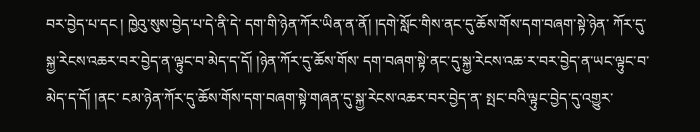བར་བྱེད་པ་དང ། ཁྱེའུ་སུས་བྱེད་པ་དེ་ནི་དེ་ དག་གི་ཉེན་ཀོར་ཡིན་ན་ནོ། །དགེ་སློང་གིས་ནང་དུ་ཆོས་གོས་དག་བཞག་སྟེ་ཉེན་ ཀོར་དུ་སྐྱ་རེངས་འཆར་བར་བྱེད་ན་ལྟུང་བ་མེད་ད་དོ། །ཉེན་ཀོར་དུ་ཆོས་གོས་ དག་བཞག་སྟེ་ནང་དུ་སྐྱ་རེངས་འཆ་ར་བར་བྱེད་ན་ཡང་ལྟུང་བ་མེད་ད་དོ། །ནང་ ངམ་ཉེན་ཀོར་དུ་ཆོས་གོས་དག་བཞག་སྟེ་གཞན་དུ་སྐྱ་རེངས་འཆར་བར་བྱེད་ན་ སྤང་བའི་ལྟུང་བྱེད་དུ་འགྱུར་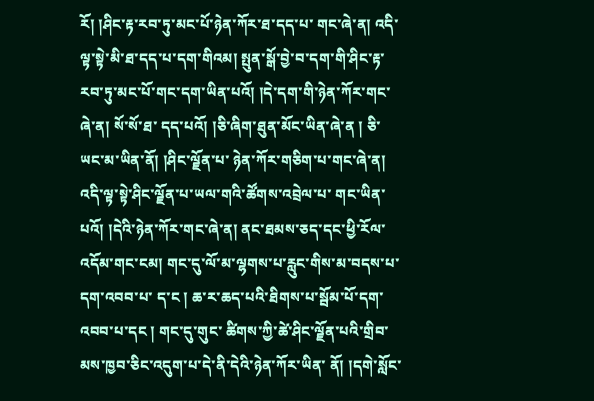རོ། །ཤིང་རྟ་རབ་ཏུ་མང་པོ་ཉེན་ཀོར་ཐ་དད་པ་ གང་ཞེ་ན། འདི་ལྟ་སྟེ་མི་ཐ་དད་པ་དག་གིའམ། སྤུན་སྒོ་བྱེ་བ་དག་གི་ཤིང་རྟ་ རབ་ཏུ་མང་པོ་གང་དག་ཡིན་པའོ། །དེ་དག་གི་ཉེན་ཀོར་གང་ཞེ་ན། སོ་སོ་ཐ་ དད་པའོ། །ཅི་ཞིག་ཐུན་མོང་ཡིན་ཞེ་ན ། ཅི་ཡང་མ་ཡིན་ནོ། །ཤིང་ལྗོན་པ་ ཉེན་ཀོར་གཅིག་པ་གང་ཞེ་ན། འདི་ལྟ་སྟེ་ཤིང་ལྗོན་པ་ཡལ་གའི་ཚོགས་འབྲེལ་པ་ གང་ཡིན་པའོ། །དེའི་ཉེན་ཀོར་གང་ཞེ་ན། ནང་ཐམས་ཅད་དང་ཕྱི་རོལ་ འདོམ་གང་ངམ། གང་དུ་ལོ་མ་ལྷགས་པ་རླུང་གིས་མ་བདས་པ་དག་འབབ་པ་ ད་ང ། ཆ་ར་ཆད་པའི་ཐིགས་པ་སྦོམ་པོ་དག་འབབ་པ་དང ། གང་དུ་གུང་ ཚིགས་ཀྱི་ཚེ་ཤིང་ལྗོན་པའི་གྲིབ་མས་ཁྱབ་ཅིང་འདུག་པ་དེ་ནི་དེའི་ཉེན་ཀོར་ཡིན་ ནོ། །དགེ་སློང་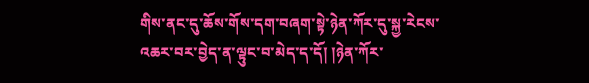གིས་ནང་དུ་ཆོས་གོས་དག་བཞག་སྟེ་ཉེན་ཀོར་དུ་སྐྱ་རེངས་ འཆར་བར་བྱེད་ན་ལྟུང་བ་མེད་ད་དོ། །ཉེན་ཀོར་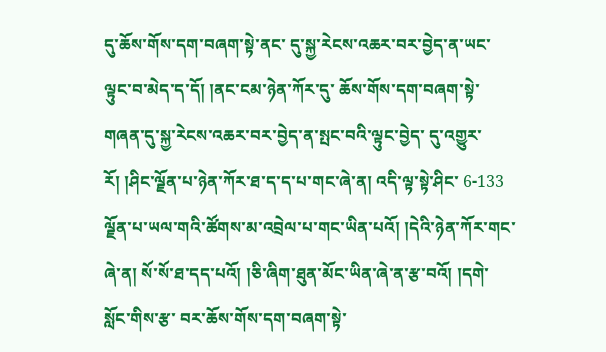དུ་ཆོས་གོས་དག་བཞག་སྟེ་ནང་ དུ་སྐྱ་རེངས་འཆར་བར་བྱེད་ན་ཡང་ལྟུང་བ་མེད་ད་དོ། །ནང་ངམ་ཉེན་ཀོར་དུ་ ཆོས་གོས་དག་བཞག་སྟེ་གཞན་དུ་སྐྱ་རེངས་འཆར་བར་བྱེད་ན་སྤང་བའི་ལྟུང་བྱེད་ དུ་འགྱུར་རོ། །ཤིང་ལྗོན་པ་ཉེན་ཀོར་ཐ་ད་ད་པ་གང་ཞེ་ན། འདི་ལྟ་སྟེ་ཤིང་ 6-133 ལྗོན་པ་ཡལ་གའི་ཚོགས་མ་འབྲེལ་པ་གང་ཡིན་པའོ། །དེའི་ཉེན་ཀོར་གང་ཞེ་ན། སོ་སོ་ཐ་དད་པའོ། །ཅི་ཞིག་ཐུན་མོང་ཡིན་ཞེ་ན་རྩ་བའོ། །དགེ་སློང་གིས་རྩ་ བར་ཆོས་གོས་དག་བཞག་སྟེ་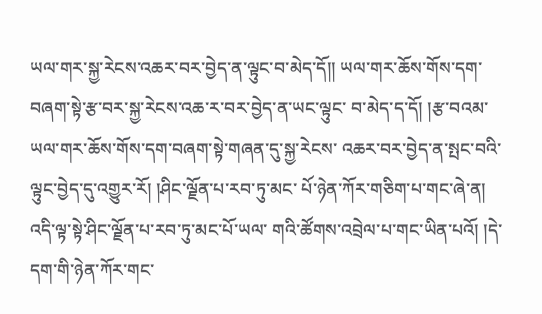ཡལ་གར་སྐྱ་རེངས་འཆར་བར་བྱེད་ན་ལྟུང་བ་མེད་དོ།། ཡལ་གར་ཆོས་གོས་དག་བཞག་སྟེ་རྩ་བར་སྐྱ་རེངས་འཆ་ར་བར་བྱེད་ན་ཡང་ལྟུང་ བ་མེད་ད་དོ། །རྩ་བའམ་ཡལ་གར་ཆོས་གོས་དག་བཞག་སྟེ་གཞན་དུ་སྐྱ་རེངས་ འཆར་བར་བྱེད་ན་སྤང་བའི་ལྟུང་བྱེད་དུ་འགྱུར་རོ། །ཤིང་ལྗོན་པ་རབ་ཏུ་མང་ པོ་ཉེན་ཀོར་གཅིག་པ་གང་ཞེ་ན། འདི་ལྟ་སྟེ་ཤིང་ལྗོན་པ་རབ་ཏུ་མང་པོ་ཡལ་ གའི་ཚོགས་འབྲེལ་པ་གང་ཡིན་པའོ། །དེ་དག་གི་ཉེན་ཀོར་གང་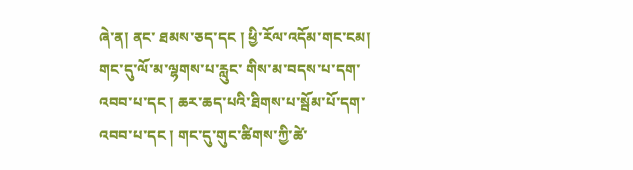ཞེ་ན། ནང་ ཐམས་ཅད་དང ། ཕྱི་རོལ་འདོམ་གང་ངམ། གང་དུ་ལོ་མ་ལྷགས་པ་རླུང་ གིས་མ་བདས་པ་དག་འབབ་པ་དང ། ཆར་ཆད་པའི་ཐིགས་པ་སྦོམ་པོ་དག་ འབབ་པ་དང ། གང་དུ་གུང་ཚིགས་ཀྱི་ཚེ་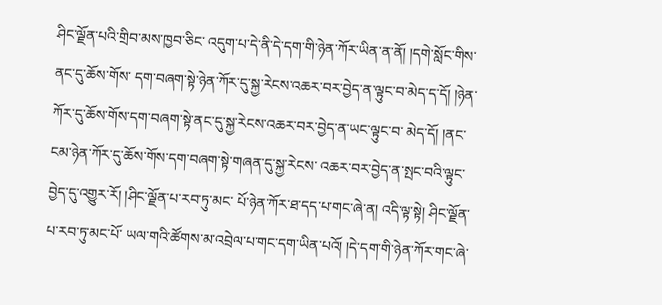ཤིང་ལྗོན་པའི་གྲིབ་མས་ཁྱབ་ཅིང་ འདུག་པ་དེ་ནི་དེ་དག་གི་ཉེན་ཀོར་ཡིན་ན་ནོ། །དགེ་སློང་གིས་ནང་དུ་ཆོས་གོས་ དག་བཞག་སྟེ་ཉེན་ཀོར་དུ་སྐྱ་རེངས་འཆར་བར་བྱེད་ན་ལྟུང་བ་མེད་ད་དོ། །ཉེན་ ཀོར་དུ་ཆོས་གོས་དག་བཞག་སྟེ་ནང་དུ་སྐྱ་རེངས་འཆར་བར་བྱེད་ན་ཡང་ལྟུང་བ་ མེད་དོ། །ནང་ངམ་ཉེན་ཀོར་དུ་ཆོས་གོས་དག་བཞག་སྟེ་གཞན་དུ་སྐྱ་རེངས་ འཆར་བར་བྱེད་ན་སྤང་བའི་ལྟུང་བྱེད་དུ་འགྱུར་རོ། །ཤིང་ལྗོན་པ་རབ་ཏུ་མང་ པོ་ཉེན་ཀོར་ཐ་དད་པ་གང་ཞེ་ན། འདི་ལྟ་སྟེ། ཤིང་ལྗོན་པ་རབ་ཏུ་མང་པོ་ ཡལ་གའི་ཚོགས་མ་འབྲེལ་པ་གང་དག་ཡིན་པའོ། །དེ་དག་གི་ཉེན་ཀོར་གང་ཞེ་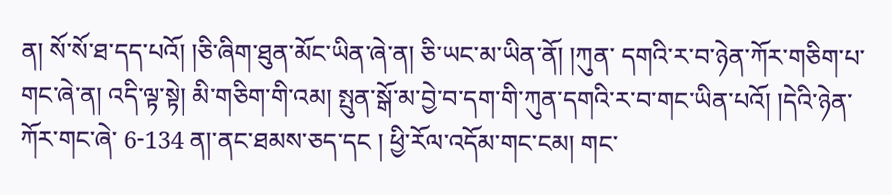ན། སོ་སོ་ཐ་དད་པའོ། །ཅི་ཞིག་ཐུན་མོང་ཡིན་ཞེ་ན། ཅི་ཡང་མ་ཡིན་ནོ། །ཀུན་ དགའི་ར་བ་ཉེན་ཀོར་གཅིག་པ་གང་ཞེ་ན། འདི་ལྟ་སྟེ། མི་གཅིག་གི་འམ། སྤུན་སྒོ་མ་བྱེ་བ་དག་གི་ཀུན་དགའི་ར་བ་གང་ཡིན་པའོ། །དེའི་ཉེན་ཀོར་གང་ཞེ་ 6-134 ན།་ནང་ཐམས་ཅད་དང ། ཕྱི་རོལ་འདོམ་གང་ངམ། གང་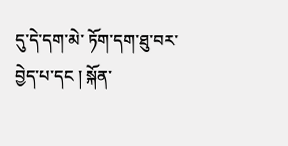དུ་དེ་དག་མེ་ ཏོག་དག་ཐུ་བར་བྱེད་པ་དང ། སྐོན་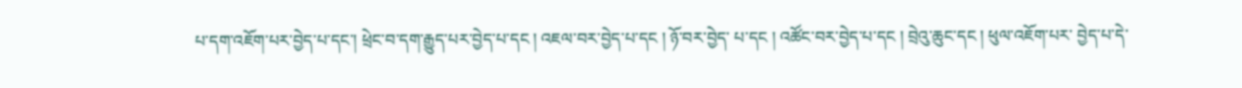པ་དག་འཇོག་པར་བྱེད་པ་དང་། ཕྲེང་བ་དག་རྒྱུད་པར་བྱེད་པ་དང ། འཇལ་བར་བྱེད་པ་དང ། ཉོ་བར་བྱེད་ པ་དང ། འཚོང་བར་བྱེད་པ་དང ། བྲེའུ་ཆུང་དང ། ཕུལ་འཇོག་པར་ བྱེད་པ་དེ་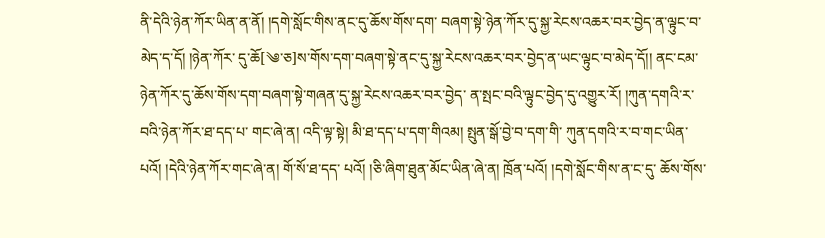ནི་དེའི་ཉེན་ཀོར་ཡིན་ན་ནོ། །དགེ་སློང་གིས་ནང་དུ་ཆོས་གོས་དག་ བཞག་སྟེ་ཉེན་ཀོར་དུ་སྐྱ་རེངས་འཆར་བར་བྱེད་ན་ལྟུང་བ་མེད་ད་དོ། །ཉེན་ཀོར་ དུ་ཆོ[༄་ཅ]ས་གོས་དག་བཞག་སྟེ་ནང་དུ་སྐྱ་རེངས་འཆར་བར་བྱེད་ན་ཡང་ལྟུང་བ་མེད་དོ།། ནང་ངམ་ཉེན་ཀོར་དུ་ཆོས་གོས་དག་བཞག་སྟེ་གཞན་དུ་སྐྱ་རེངས་འཆར་བར་བྱེད་ ན་སྤང་བའི་ལྟུང་བྱེད་དུ་འགྱུར་རོ། །ཀུན་དགའི་ར་བའི་ཉེན་ཀོར་ཐ་དད་པ་ གང་ཞེ་ན། འདི་ལྟ་སྟེ། མི་ཐ་དད་པ་དག་གིའམ། སྤུན་སྒོ་བྱེ་བ་དག་གི་ ཀུན་དགའི་ར་བ་གང་ཡིན་པའོ། །དེའི་ཉེན་ཀོར་གང་ཞེ་ན། གོ་སོ་ཐ་དད་ པའོ། །ཅི་ཞིག་ཐུན་མོང་ཡིན་ཞེ་ན། ཁྲོན་པའོ། །དགེ་སློང་གིས་ན་ང་དུ་ ཆོས་གོས་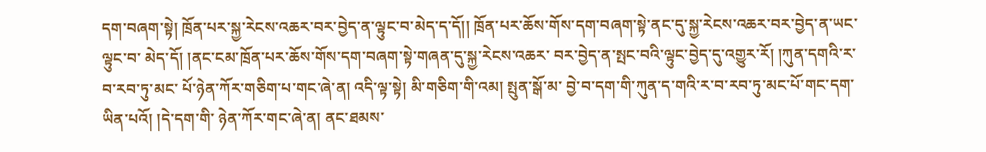དག་བཞག་སྟེ། ཁྲོན་པར་སྐྱ་རེངས་འཆར་བར་བྱེད་ན་ལྟུང་བ་མེད་ད་དོ།། ཁྲོན་པར་ཆོས་གོས་དག་བཞག་སྟེ་ནང་དུ་སྐྱ་རེངས་འཆར་བར་བྱེད་ན་ཡང་ལྟུང་བ་ མེད་དོ། །ནང་ངམ་ཁྲོན་པར་ཆོས་གོས་དག་བཞག་སྟེ་གཞན་དུ་སྐྱ་རེངས་འཆར་ བར་བྱེད་ན་སྤང་བའི་ལྟུང་བྱེད་དུ་འགྱུར་རོ། །ཀུན་དགའི་ར་བ་རབ་ཏུ་མང་ པོ་ཉེན་ཀོར་གཅིག་པ་གང་ཞེ་ན། འདི་ལྟ་སྟེ། མི་གཅིག་གི་འམ། སྤུན་སྒོ་མ་ བྱེ་བ་དག་གི་ཀུན་ད་གའི་ར་བ་རབ་ཏུ་མང་པོ་གང་དག་ཡིན་པའོ། །དེ་དག་གི་ ཉེན་ཀོར་གང་ཞེ་ན། ནང་ཐམས་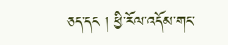ཅད་དང ། ཕྱི་རོལ་འདོམ་གང་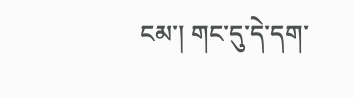ངམ་། གང་དུ་དེ་དག་